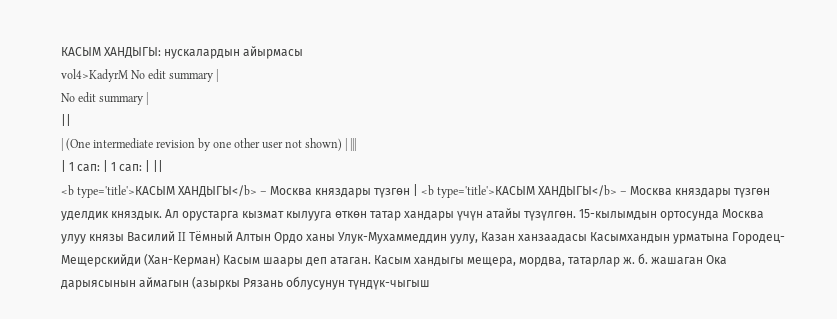КАСЫМ ХАНДЫГЫ: нускалардын айырмасы
vol4>KadyrM No edit summary |
No edit summary |
||
| (One intermediate revision by one other user not shown) | |||
| 1 сап: | 1 сап: | ||
<b type='title'>КАСЫМ ХАНДЫГЫ</b> – Москва княздары түзгөн | <b type='title'>КАСЫМ ХАНДЫГЫ</b> – Москва княздары түзгөн уделдик княздык. Ал орустарга кызмат кылууга өткөн татар хандары үчүн атайы түзүлгөн. 15-кылымдын ортосунда Москва улуу князы Василий II Тёмный Алтын Ордо ханы Улук-Мухаммеддин уулу, Казан ханзаадасы Касымхандын урматына Городец-Мещерскийди (Хан-Керман) Касым шаары деп атаган. Касым хандыгы мещера, мордва, татарлар ж. б. жашаган Ока дарыясынын аймагын (азыркы Рязань облусунун түндүк-чыгыш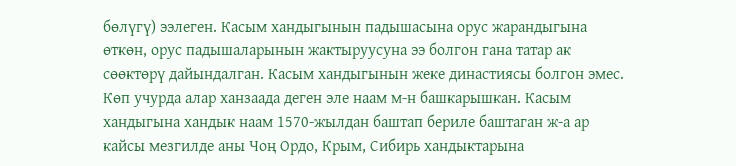бөлүгү) ээлеген. Касым хандыгынын падышасына орус жарандыгына өткөн, орус падышаларынын жактыруусуна ээ болгон гана татар ак сөөктөрү дайындалган. Касым хандыгынын жеке династиясы болгон эмес. Көп учурда алар ханзаада деген эле наам м-н башкарышкан. Касым хандыгына хандык наам 1570-жылдан баштап бериле баштаган ж-а ар кайсы мезгилде аны Чоң Ордо, Крым, Сибирь хандыктарына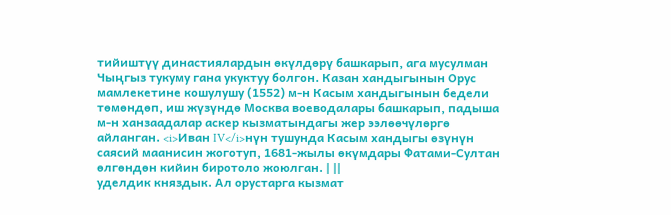тийиштүү династиялардын өкүлдөрү башкарып, ага мусулман Чыңгыз тукуму гана укуктуу болгон. Казан хандыгынын Орус мамлекетине кошулушу (1552) м-н Касым хандыгынын бедели төмөндөп, иш жүзүндө Москва воеводалары башкарып, падыша м-н ханзаадалар аскер кызматындагы жер ээлөөчүлөргө айланган. <i>Иван IV</i>нүн тушунда Касым хандыгы өзүнүн саясий маанисин жоготуп, 1681-жылы өкүмдары Фатами-Султан өлгөндөн кийин биротоло жоюлган. | ||
уделдик княздык. Ал орустарга кызмат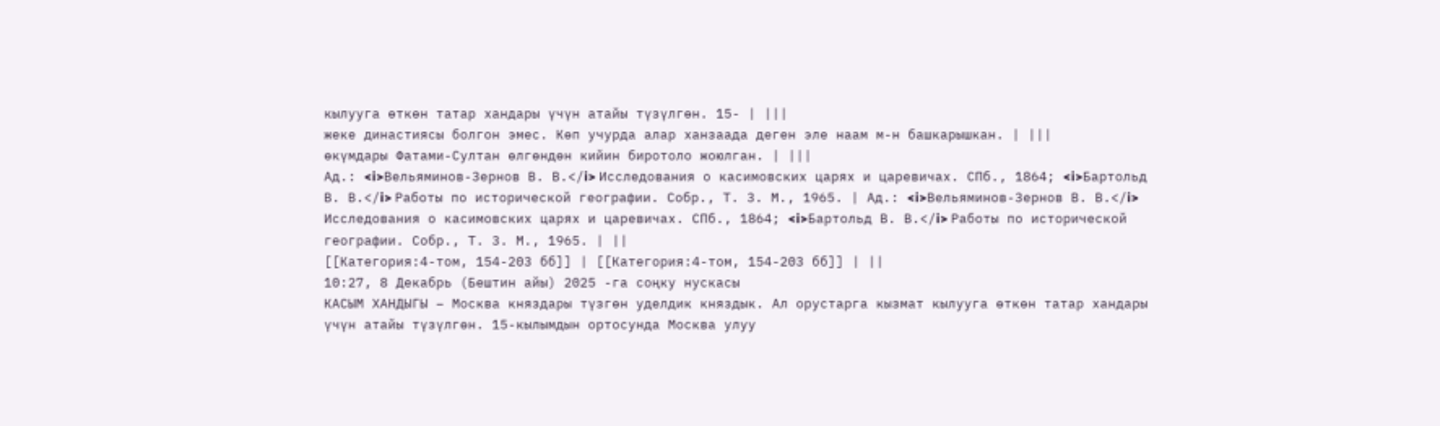кылууга өткөн татар хандары үчүн атайы түзүлгөн. 15- | |||
жеке династиясы болгон эмес. Көп учурда алар ханзаада деген эле наам м-н башкарышкан. | |||
өкүмдары Фатами-Султан өлгөндөн кийин биротоло жоюлган. | |||
Ад.: <i>Вельяминов-Зернов В. В.</i> Исследования о касимовских царях и царевичах. СПб., 1864; <i>Бартольд В. В.</i> Работы по исторической географии. Собр., Т. 3. М., 1965. | Ад.: <i>Вельяминов-Зернов В. В.</i> Исследования о касимовских царях и царевичах. СПб., 1864; <i>Бартольд В. В.</i> Работы по исторической географии. Собр., Т. 3. М., 1965. | ||
[[Категория:4-том, 154-203 бб]] | [[Категория:4-том, 154-203 бб]] | ||
10:27, 8 Декабрь (Бештин айы) 2025 -га соңку нускасы
КАСЫМ ХАНДЫГЫ – Москва княздары түзгөн уделдик княздык. Ал орустарга кызмат кылууга өткөн татар хандары үчүн атайы түзүлгөн. 15-кылымдын ортосунда Москва улуу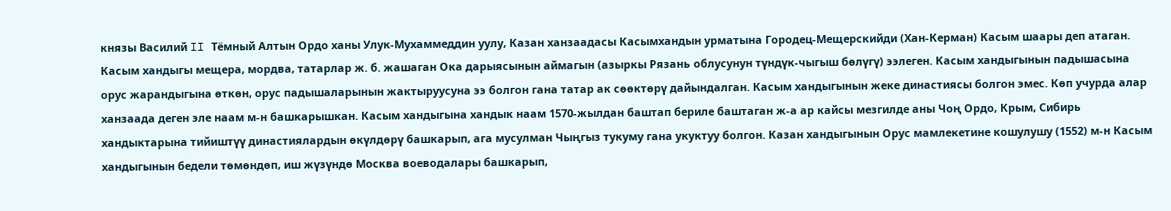князы Василий II Тёмный Алтын Ордо ханы Улук-Мухаммеддин уулу, Казан ханзаадасы Касымхандын урматына Городец-Мещерскийди (Хан-Керман) Касым шаары деп атаган. Касым хандыгы мещера, мордва, татарлар ж. б. жашаган Ока дарыясынын аймагын (азыркы Рязань облусунун түндүк-чыгыш бөлүгү) ээлеген. Касым хандыгынын падышасына орус жарандыгына өткөн, орус падышаларынын жактыруусуна ээ болгон гана татар ак сөөктөрү дайындалган. Касым хандыгынын жеке династиясы болгон эмес. Көп учурда алар ханзаада деген эле наам м-н башкарышкан. Касым хандыгына хандык наам 1570-жылдан баштап бериле баштаган ж-а ар кайсы мезгилде аны Чоң Ордо, Крым, Сибирь хандыктарына тийиштүү династиялардын өкүлдөрү башкарып, ага мусулман Чыңгыз тукуму гана укуктуу болгон. Казан хандыгынын Орус мамлекетине кошулушу (1552) м-н Касым хандыгынын бедели төмөндөп, иш жүзүндө Москва воеводалары башкарып,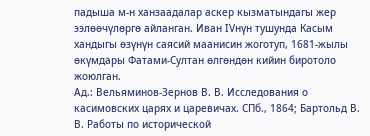падыша м-н ханзаадалар аскер кызматындагы жер ээлөөчүлөргө айланган. Иван IVнүн тушунда Касым хандыгы өзүнүн саясий маанисин жоготуп, 1681-жылы өкүмдары Фатами-Султан өлгөндөн кийин биротоло жоюлган.
Ад.: Вельяминов-Зернов В. В. Исследования о касимовских царях и царевичах. СПб., 1864; Бартольд В. В. Работы по исторической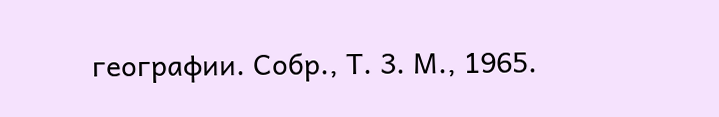географии. Собр., Т. 3. М., 1965.